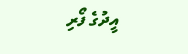އީދުގެ ފޯރި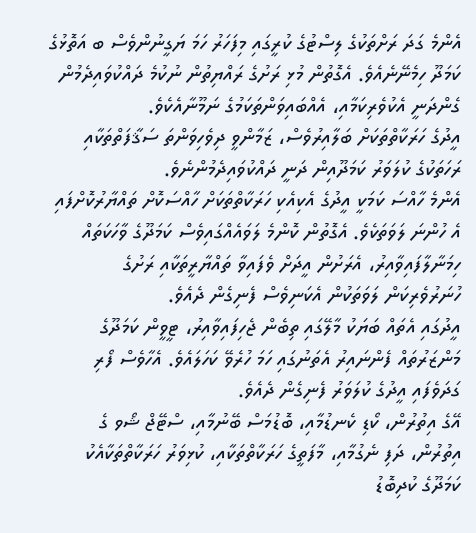އެންމެ ގަދަ ރަށްތަކުގެ ލިސްޓުގެ ކުރީގައި މިފަހަރު ހަމަ ޔަގީނުންވެސް ބ އަތޮޅުގެ ކަމަދޫ ހިމެނޭނެއެވެ. އެގޮތުން މުޅި ރަށުގެ ރައްޔިތުން ނުކުމެ ދައްކުވައިދެމުން ގެންދަނީ އެކުވެރިކަމާއި، އެއްބައިވަންތަކަމުގެ ނަމޫނާއެކެވެ.
އީދުގެ ހަރަކާތްތަކަށް ބަލާއިރުވެސް، ޒަމާންވީ ދިވެހިވަންތަ ސަޤާފަތްތަކާއި ރަހަތަކުގެ ކުލަވަރު ކަމަދޫއިން ދަނީ ދައްކުވައިދެމުންނެވެ.
އެންމެ ހާއްސަ ކަމަކީ އީދުގެ އެކިއެކި ހަރަކާތްތަކަށް ހާއްސަކޮށް ތައްޔާރުކޮށްފައި އެ ހުންނަ ލަވަތަކެވެ. އެގޮތުން ކޮންމެ ލަވައެއްގައިވެސް ކަމަދޫގެ ވާހަކަތައް ހިމަނާލާފައިވާއިރު، އެރަށުން އީދަށް ވެފައިވާ ތައްޔާރީތަކާއި ރަށުގެ ހުނަރުވެރިކަން ލަވަތަކުން އެކަނިވެސް ފެނިގެން ދެއެވެ.
އީދުގައި އެތައް ބަޔަކު މާލޭގައި ތިބެން ޖެހިފައިވާއިރު، ޓީވީން ކަމަދޫގެ މަންޒަރުތައް ފެންނައިރު އެތަނުގައި ހަމަ ހުރެވޭ ކަހަލައެވެ. އެހާވެސް ފޯރި ގަދަވެފައި އީދުގެ ކުލަވަރު ފެނިގެން ދެއެވެ.
އޭގެ އިތުރުން، ކޯޑި ކެނޑުމާއި، ބޮޑުމަސް ބޭނުމާއި، ސްޓޭޖް ޝޯވ ގެ އިތުރުން، ދަފި ނެގުމާއި، މާފަތީގެ ހަރަކާތްތަކާއި، ކުޅިވަރު ހަރަކާތްތަކާއެކު ކަމަދޫގެ ކުދިބޮޑު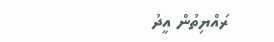ރައްޔިތުން އީދު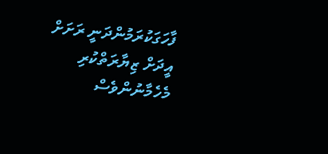ފާހަގަކުރަމުންދަނީ ރަށަށް އީދަށް ޒިޔާރަތްކުރި މެހެމާނުންވެސް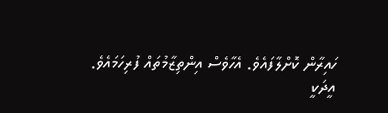ހައިރާން ކޮށްލާފައެވެ. އެހާވެސް އިންތިޒާމުތައް ފުރިހަމައެވެ.
އީދަކީ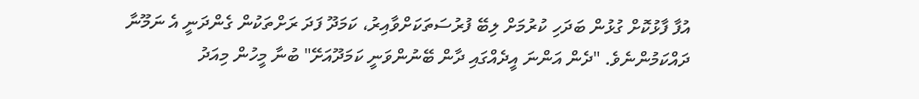އުފާ ފާޅުކޮށް ގުޅުން ބަދަހި ކުރުމަށް ލިބޭ ފުރުސަތަކަށްވާއިރު، ކަމަދޫ ފަދަ ރަށްތަކުން ގެންދަނީ އެ ނަމޫނާ ދައްކަމުންނެވެ. "ދެން އަންނަ އީދެއްގައި ދާން ބޭނުންވަނީ ކަމަދޫއަށޭ" ބުނާ މީހުން މިއަދު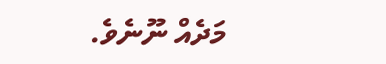މަދެއް ނޫނެވެ.